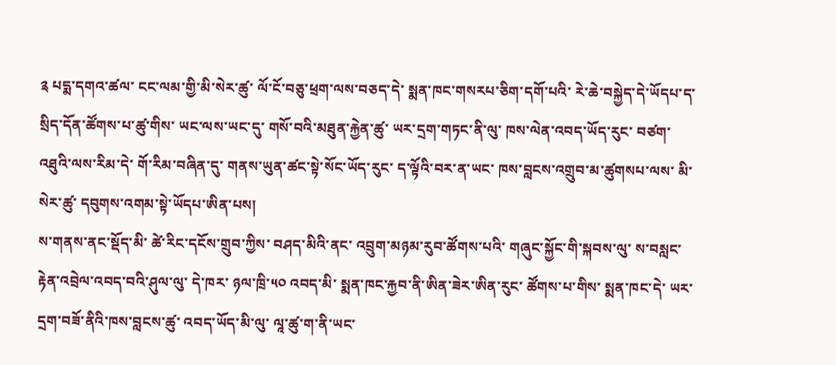༉ པདྨ་དགའ་ཚལ་ ངང་ལམ་གྱི་མི་སེར་ཚུ་ ལོ་ངོ་བཅུ་ཕྲག་ལས་བཅད་དེ་ སྨན་ཁང་གསརཔ་ཅིག་དགོ་པའི་ རེ་ཆེ་བསྐྱེད་དེ་ཡོདཔ་ད་ སྲིད་དོན་ཚོགས་པ་ཚུ་གིས་ ཡང་ལས་ཡང་དུ་ གསོ་བའི་མཐུན་རྐྱེན་ཚུ་ ཡར་དྲག་གཏང་ནི་ལུ་ ཁས་ལེན་འབད་ཡོད་རུང་ བཙག་འཐུའི་ལས་རིམ་དེ་ གོ་རིམ་བཞིན་དུ་ གནས་ཡུན་ཚང་སྟེ་སོང་ཡོད་རུང་ ད་ལྟོའི་བར་ན་ཡང་ ཁས་བླངས་འགྲུབ་མ་ཚུགསཔ་ལས་ མི་སེར་ཚུ་ དབུགས་འགམ་སྟེ་ཡོདཔ་ཨིན་པས།
ས་གནས་ནང་སྡོད་མི་ ཚེ་རིང་དངོས་གྲུབ་ཀྱིས་ བཤད་མིའི་ནང་ འབྲུག་མཉམ་རུབ་ཚོགས་པའི་ གཞུང་སྐྱོང་གི་སྐབས་ལུ་ ས་བསླང་རྟེན་འབྲེལ་འབད་བའི་ཤུལ་ལུ་ དེ་ཁར་ ཉལ་ཁྲི་༥༠ འབད་མི་ སྨན་ཁང་རྐྱབ་ནི་ཨིན་ཟེར་ཨིན་རུང་ ཚོགས་པ་གིས་ སྨན་ཁང་དེ་ ཡར་དྲག་བཟོ་ནིའི་ཁས་བླངས་ཚུ་ འབད་ཡོད་མི་ལུ་ ལཱ་ཚུ་ག་ནི་ཡང་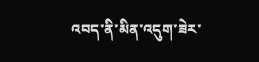འབད་ནི་མིན་འདུག་ཟེར་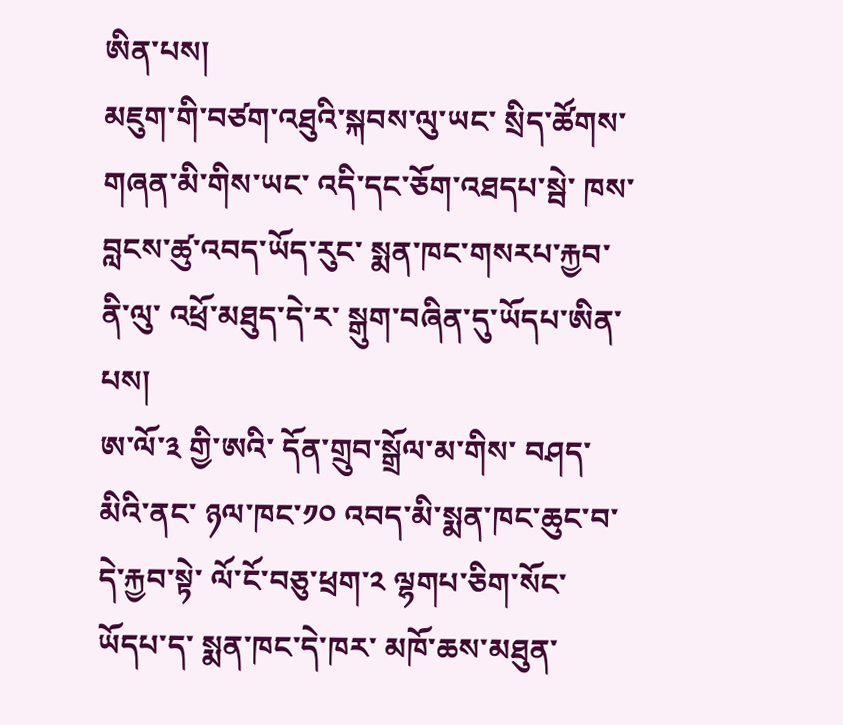ཨིན་པས།
མཇུག་གི་བཙག་འཐུའི་སྐབས་ལུ་ཡང་ སྲིད་ཚོགས་གཞན་མི་གིས་ཡང་ འདི་དང་ཅོག་འཐདཔ་སྦེ་ ཁས་བླངས་ཚུ་འབད་ཡོད་རུང་ སྨན་ཁང་གསརཔ་རྐྱབ་ནི་ལུ་ འཕྲོ་མཐུད་དེ་ར་ སྒུག་བཞིན་དུ་ཡོདཔ་ཨིན་པས།
ཨ་ལོ་༣ གྱི་ཨའི་ དོན་གྲུབ་སྒྲོལ་མ་གིས་ བཤད་མིའི་ནང་ ཉལ་ཁང་༡༠ འབད་མི་སྨན་ཁང་ཆུང་བ་དེ་རྐྱབ་སྟེ་ ལོ་ངོ་བཅུ་ཕྲག་༢ ལྷགཔ་ཅིག་སོང་ཡོདཔ་ད་ སྨན་ཁང་དེ་ཁར་ མཁོ་ཆས་མཐུན་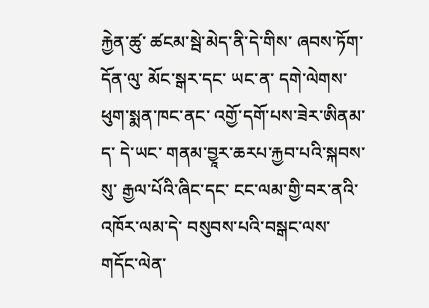རྐྱེན་ཚུ་ ཚངམ་སྦེ་མེད་ནི་དེ་གིས་ ཞབས་ཏོག་དོན་ལུ་ མོང་སྒར་དང་ ཡང་ན་ དགེ་ལེགས་ཕུག་སྨན་ཁང་ནང་ འགྱོ་དགོ་པས་ཟེར་ཨིནམ་ད་ དེ་ཡང་ གནམ་བྱཱར་ཆརཔ་རྐྱབ་པའི་སྐབས་སུ་ རྒྱལ་པོའི་ཞིང་དང་ ངང་ལམ་གྱི་བར་ནའི་ འཁོར་ལམ་དེ་ བསུབས་པའི་བསྒང་ལས་ གདོང་ལེན་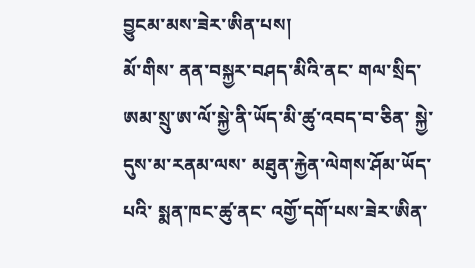བྱུངམ་མས་ཟེར་ཨིན་པས།
མོ་གིས་ ནན་བསྐྱར་བཤད་མིའི་ནང་ གལ་སྲིད་ ཨམ་སྲུ་ཨ་ལོ་སྐྱེ་ནི་ཡོད་མི་ཚུ་འབད་བ་ཅིན་ སྐྱེ་དུས་མ་རནམ་ལས་ མཐུན་རྐྱེན་ལེགས་ཤོམ་ཡོད་པའི་ སྨན་ཁང་ཚུ་ནང་ འགྱོ་དགོ་པས་ཟེར་ཨིན་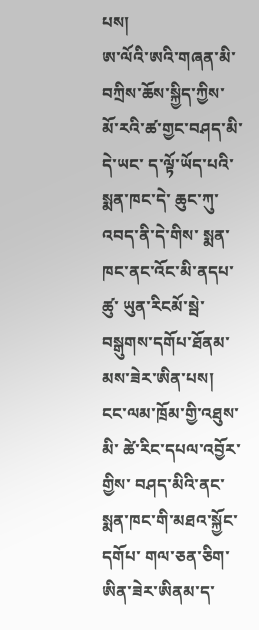པས།
ཨ་ལོའི་ཨའི་གཞན་མི་ བཀྲིས་ཆོས་སྐྱིད་ཀྱིས་ མོ་རའི་ཚ་གྱང་བཤད་མི་དེ་ཡང་ ད་ལྟོ་ཡོད་པའི་སྨན་ཁང་དེ་ ཆུང་ཀུ་འབད་ནི་དེ་གིས་ སྨན་ཁང་ནང་འོང་མི་ནདཔ་ཚུ་ ཡུན་རིངམོ་སྦེ་ བསྒུགས་དགོཔ་ཐོནམ་མས་ཟེར་ཨིན་པས།
ངང་ལམ་ཁྲོམ་གྱི་འཐུས་མི་ ཚེ་རིང་དཔལ་འབྱོར་གྱིས་ བཤད་མིའི་ནང་ སྨན་ཁང་གི་མཐའ་སྐྱོང་དགོཔ་ གལ་ཅན་ཅིག་ཨིན་ཟེར་ཨིནམ་ད་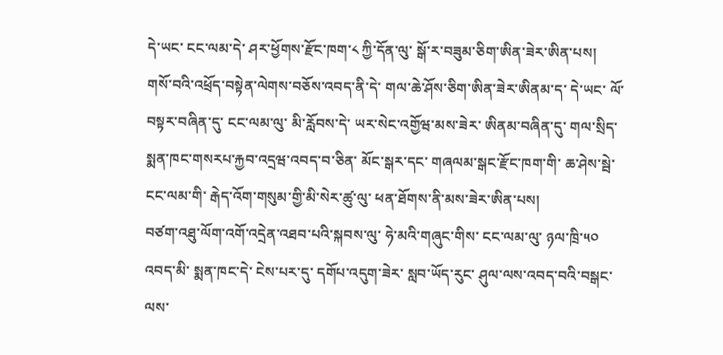དེ་ཡང་ ངང་ལམ་དེ་ ཤར་ཕྱོགས་རྫོང་ཁག་༨ ཀྱི་དོན་ལུ་ སྒོ་ར་བཟུམ་ཅིག་ཨིན་ཟེར་ཨིན་པས།
གསོ་བའི་འཕྲོད་བསྟེན་ལེགས་བཅོས་འབད་ནི་དེ་ གལ་ཆེ་ཤོས་ཅིག་ཨིན་ཟེར་ཨིནམ་ད་ དེ་ཡང་ ལོ་བསྟར་བཞིན་དུ་ ངང་ལམ་ལུ་ མི་རློབས་དེ་ ཡར་སེང་འགྱོཝ་མས་ཟེར་ ཨིནམ་བཞིན་དུ་ གལ་སྲིད་ སྨན་ཁང་གསརཔ་རྐྱབ་འདྲཝ་འབད་བ་ཅིན་ མོང་སྒར་དང་ གཞལམ་སྒང་རྫོང་ཁག་གི་ ཆ་ཤེས་སྦེ་ ངང་ལམ་གི་ རྒེད་འོག་གསུམ་གྱི་མི་སེར་ཚུ་ལུ་ ཕན་ཐོགས་ནི་མས་ཟེར་ཨིན་པས།
བཙག་འཐུ་ལོག་འགོ་འདྲེན་འཐབ་པའི་སྐབས་ལུ་ ཧེ་མའི་གཞུང་གིས་ ངང་ལམ་ལུ་ ཉལ་ཁྲི་༥༠ འབད་མི་ སྨན་ཁང་དེ་ ངེས་པར་དུ་ དགོཔ་འདུག་ཟེར་ སླབ་ཡོད་རུང་ ཤུལ་ལས་འབད་བའི་བསྒང་ལས་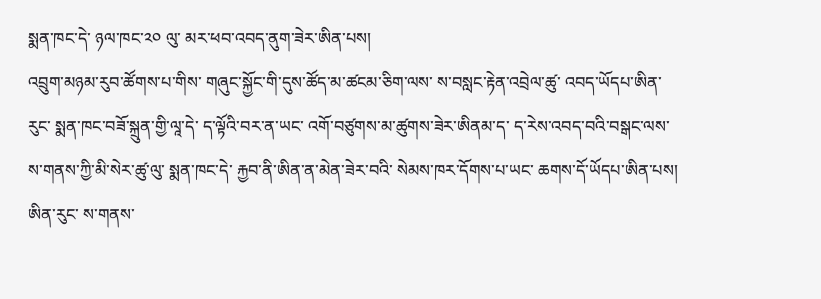སྨན་ཁང་དེ་ ཉལ་ཁང་༢༠ ལུ་ མར་ཕབ་འབད་ནུག་ཟེར་ཨིན་པས།
འབྲུག་མཉམ་རུབ་ཚོགས་པ་གིས་ གཞུང་སྐྱོང་གི་དུས་ཚོད་མ་ཚངམ་ཅིག་ལས་ ས་བསླང་རྟེན་འབྲེལ་ཚུ་ འབད་ཡོདཔ་ཨིན་རུང་ སྨན་ཁང་བཟོ་སྐྲུན་གྱི་ལཱ་དེ་ ད་ལྟོའི་བར་ན་ཡང་ འགོ་བཙུགས་མ་ཚུགས་ཟེར་ཨིནམ་ད་ ད་རེས་འབད་བའི་བསྒང་ལས་ ས་གནས་ཀྱི་མི་སེར་ཚུ་ལུ་ སྨན་ཁང་དེ་ རྐྱབ་ནི་ཨིན་ན་མེན་ཟེར་བའི་ སེམས་ཁར་དོགས་པ་ཡང་ ཆགས་དོ་ཡོདཔ་ཨིན་པས།
ཨིན་རུང་ ས་གནས་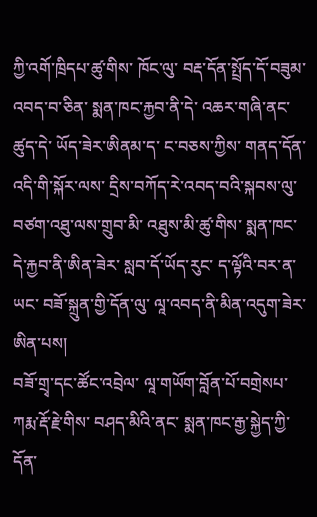ཀྱི་འགོ་ཁྲིདཔ་ཚུ་གིས་ ཁོང་ལུ་ བརྡ་དོན་སྤྲོད་དོ་བཟུམ་འབད་བ་ཅིན་ སྨན་ཁང་རྐྱབ་ནི་དེ་ འཆར་གཞི་ནང་ཚུད་དེ་ ཡོད་ཟེར་ཨིནམ་ད་ ང་བཅས་ཀྱིས་ གནད་དོན་འདི་གི་སྐོར་ལས་ དྲིས་བཀོད་རེ་འབད་བའི་སྐབས་ལུ་ བཙག་འཐུ་ལས་གྲུབ་མི་ འཐུས་མི་ཚུ་གིས་ སྨན་ཁང་དེ་རྐྱབ་ནི་ཨིན་ཟེར་ སླབ་དོ་ཡོད་རུང་ ད་ལྟོའི་བར་ན་ཡང་ བཟོ་སྐྲུན་གྱི་དོན་ལུ་ ལཱ་འབད་ནི་མིན་འདུག་ཟེར་ཨིན་པས།
བཟོ་གྲྭ་དང་ཚོང་འབྲེལ་ ལཱ་གཡོག་བློན་པོ་བགྲེསཔ་ ཀརྨ་རྡོ་རྗེ་གིས་ བཤད་མིའི་ནང་ སྨན་ཁང་རྒྱ་སྐྱེད་ཀྱི་དོན་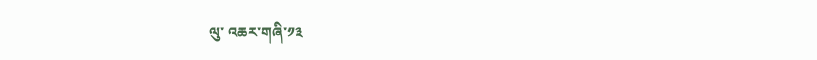ལུ་ འཆར་གཞི་༡༣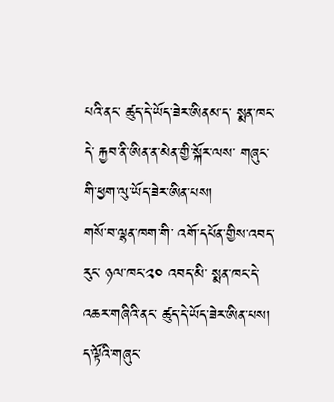པའི་ནང་ ཚུད་དེ་ཡོད་ཟེར་ཨིནམ་ད་ སྨན་ཁང་དེ་ རྐྱབ་ནི་ཨིན་ན་མེན་གྱི་སྐོར་ལས་ གཞུང་གི་ཕྱག་ལུ་ཡོད་ཟེར་ཨིན་པས།
གསོ་བ་ལྷན་ཁག་གི་ འགོ་དཔོན་གྱིས་འབད་རུང་ ཉལ་ཁང་༢༠ འབད་མི་ སྨན་ཁང་དེ་ འཆར་གཞིའི་ནང་ ཚུད་དེ་ཡོད་ཟེར་ཨིན་པས།
ད་ལྟོའི་གཞུང་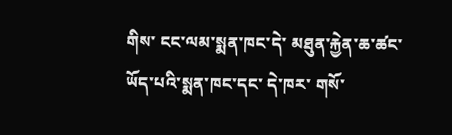གིས་ ངང་ལམ་སྨན་ཁང་དེ་ མཐུན་རྐྱེན་ཆ་ཚང་ཡོད་པའི་སྨན་ཁང་དང་ དེ་ཁར་ གསོ་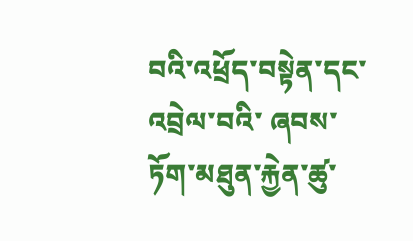བའི་འཕྲོད་བསྟེན་དང་འབྲེལ་བའི་ ཞབས་ཏོག་མཐུན་རྐྱེན་ཚུ་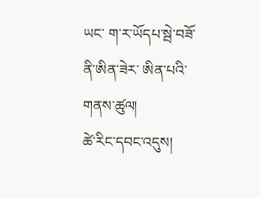ཡང་ ག་ར་ཡོདཔ་སྦེ་བཟོ་ནི་ཨིན་ཟེར་ ཨིན་པའི་གནས་ཚུལ།
ཚེ་རིང་དབང་འདུས།